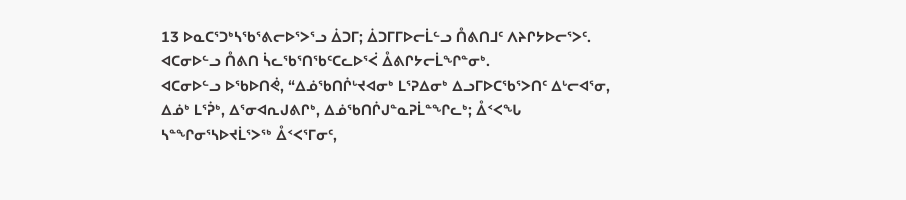13 ᐅᓇᑕᕐᑐᒃᓴᖃᕐᕕᓕᐅᕐᐳᕐᓗ ᐄᑐᒥ; ᐄᑐᒥᒥᐅᓕᒫᓪᓗ ᑍᕕᑎᒧᑦ ᐱᔨᒋᔭᐅᓕᕐᐳᑦ. ᐊᑕᓂᐅᓪᓗ ᑍᕕᑎ ᓵᓚᖃᕐᑎᖃᑦᑕᓚᐅᕐᐹ ᐂᕕᒋᔭᓕᒫᖏᓐᓂᒃ.
ᐊᑕᓂᐅᓪᓗ ᐅᖃᐅᑎᕚ, “ᐃᓅᖃᑎᒌᒡᔪᐊᓂᒃ ᒪᕐᕈᐃᓂᒃ ᐃᓗᒥᐅᑕᖃᕐᐳᑎᑦ ᐃᒡᓕᐊᕐᓂ, ᐃᓅᒃ ᒪᕐᕉᒃ, ᐃᕐᓂᐊᕆᒍᕕᒋᒃ, ᐃᓅᖃᑎᒌᒍᓐᓇᕈᒫᓐᖏᓚᒃ; ᐂᑉᐸᖓ ᓴᓐᖏᓂᕐᓴᐅᔪᒫᕐᐳᖅ ᐂᑉᐸᕐᒥᓂᑦ,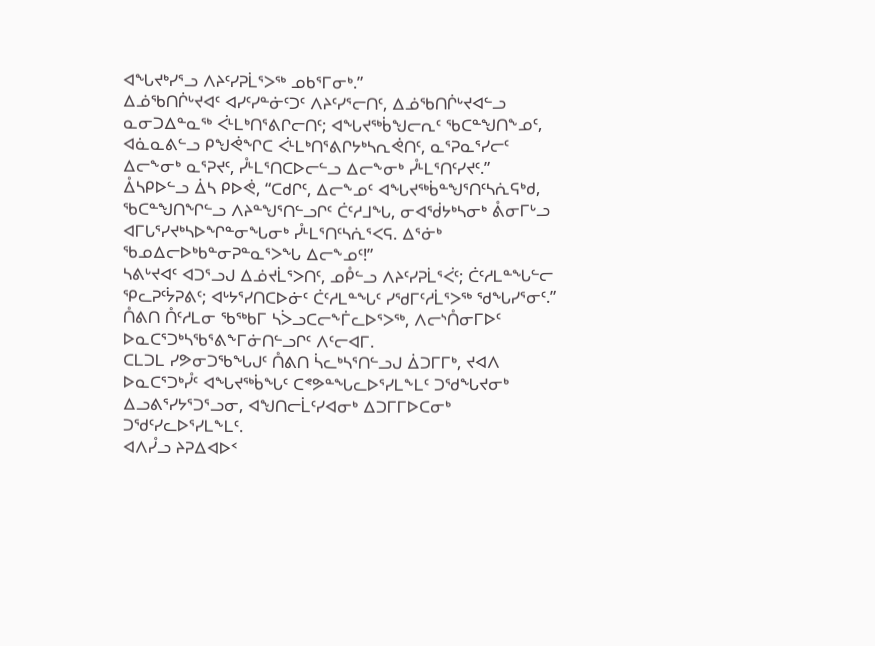ᐊᖓᔪᒃᓯᕐᓗ ᐱᔨᑦᓯᕈᒫᕐᐳᖅ ᓄᑲᕐᒥᓂᒃ.”
ᐃᓅᖃᑎᒌᒡᔪᐊᑦ ᐊᓯᑦᓯᓐᓃᑦᑐᑦ ᐱᔨᑦᓯᕐᓕᑎᑦ, ᐃᓅᖃᑎᒌᒡᔪᐊᓪᓗ ᓇᓂᑐᐃᓐᓇᖅ ᐹᒻᒪᒃᑎᕐᕕᒋᓕᑎᑦ; ᐊᖓᔪᖅᑳᖑᓕᕆᑦ ᖃᑕᓐᖑᑎᖕᓄᑦ, ᐊᓈᓇᕕᓪᓗ ᑭᖑᕚᖏᑕ ᐹᒻᒪᒃᑎᕐᕕᒋᔭᒃᓴᕆᕚᑎᑦ, ᓇᕐᕈᓇᕐᓯᓕᑦ ᐃᓕᖕᓂᒃ ᓇᕐᕈᔪᑦ, ᓮᒻᒪᕐᑎᑕᐅᓕᓪᓗ ᐃᓕᖕᓂᒃ ᓮᒻᒪᕐᑎᑦᓯᔪᑦ.”
ᐂᓴᑭᐅᓪᓗ ᐄᓴ ᑭᐅᕚ, “ᑕᑯᒋᑦ, ᐃᓕᖕᓄᑦ ᐊᖓᔪᖅᑳᓐᖑᕐᑎᑦᓴᕇᕋᒃᑯ, ᖃᑕᓐᖑᑎᖏᓪᓗ ᐱᔨᓐᖑᕐᑎᓪᓗᒋᑦ ᑖᑦᓱᒧᖓ, ᓂᐊᖂᔭᒃᓴᓂᒃ ᕔᓂᒥᒡᓗ ᐊᒥᒐᕐᓯᔪᒃᓴᐅᖏᓐᓂᖓᓂᒃ ᓮᒻᒪᕐᑎᑦᓴᕇᕐᐸᕋ. ᐃᕐᓃᒃ ᖃᓄᐃᓕᐅᒃᑲᓐᓂᕈᓐᓇᕐᐳᖓ ᐃᓕᖕᓄᑦ!”
ᓴᕕᒡᔪᐊᑦ ᐊᑐᕐᓗᒍ ᐃᓅᔪᒫᕐᐳᑎᑦ, ᓄᑬᓪᓗ ᐱᔨᑦᓯᕈᒫᕐᐹᑦ; ᑖᑦᓱᒪᓐᖓᓪᓕ ᕿᓚᕈᑦᔮᕈᕕᑦ; ᐊᒡᔭᕐᓯᑎᑕᐅᓃᑦ ᑖᑦᓱᒪᓐᖓᑦ ᓯᖁᒥᑦᓱᒫᕐᐳᖅ ᖁᖓᓯᕐᓂᑦ.”
ᑍᕕᑎ ᑍᑦᓱᒪᓂ ᖃᖅᑲᒥ ᓴᐴᓗᑕᓕᖕᒦᓚᐅᕐᐳᖅ, ᐱᓕᔅᑍᓂᒥᐅᑦ ᐅᓇᑕᕐᑐᒃᓴᖃᕐᕕᖕᒥᓃᑎᓪᓗᒋᑦ ᐱᑦᓕᐊᒥ.
ᑕᒪᑐᒪ ᓯᕗᓂᑐᖃᖓᒍᑦ ᑍᕕᑎ ᓵᓚᒃᓴᕐᑎᓪᓗᒍ ᐄᑐᒥᒥᒃ, ᔪᐊᐱ ᐅᓇᑕᕐᑐᒃᓮᑦ ᐊᖓᔪᖅᑳᖓᑦ ᑕᕝᕗᓐᖓᓚᐅᕐᓯᒪᖕᒪᑦ ᑐᖁᖓᔪᓂᒃ ᐃᓗᕕᕐᓯᔭᕐᑐᕐᓗᓂ, ᐊᖑᑎᓕᒫᑦᓯᐊᓂᒃ ᐃᑐᒥᒥᐅᑕᓂᒃ ᑐᖁᑦᓯᓚᐅᕐᓯᒪᖕᒪᑦ.
ᐊᐱᓮᓗ ᔨᕈᐃᐊᐅᑉ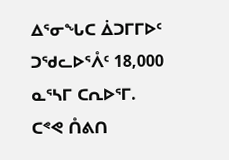ᐃᕐᓂᖓᑕ ᐄᑐᒥᒥᐅᑦ ᑐᖁᓚᐅᕐᐰᑦ 18,000 ᓇᕐᓴᒥ ᑕᕆᐅᕐᒥ.
ᑕᕝᕙ ᑍᕕᑎ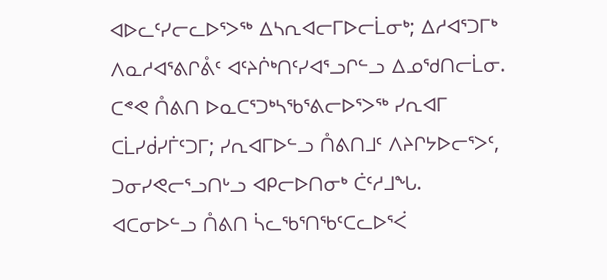ᐊᐅᓚᑦᓯᓕᓚᐅᕐᐳᖅ ᐃᓴᕆᐊᓕᒥᐅᓕᒫᓂᒃ; ᐃᓱᐊᕐᑐᒥᒃ ᐱᓇᓱᐊᕐᕕᒋᕔᑦ ᐊᑦᔨᒌᒃᑎᑦᓯᐊᕐᓗᒋᓪᓗ ᐃᓄᖁᑎᓕᒫᓂ.
ᑕᕝᕙ ᑍᕕᑎ ᐅᓇᑕᕐᑐᒃᓴᖃᕐᕕᓕᐅᕐᐳᖅ ᓯᕆᐊᒥ ᑕᒫᓯᑰᓯᒦᑦᑐᒥ; ᓯᕆᐊᒥᐅᓪᓗ ᑍᕕᑎᒧᑦ ᐱᔨᒋᔭᐅᓕᕐᐳᑦ, ᑐᓂᓯᕙᓕᕐᓗᑎᒡᓗ ᐊᑭᓕᐅᑎᓂᒃ ᑖᑦᓱᒧᖓ. ᐊᑕᓂᐅᓪᓗ ᑍᕕᑎ ᓵᓚᖃᕐᑎᖃᑦᑕᓚᐅᕐᐹ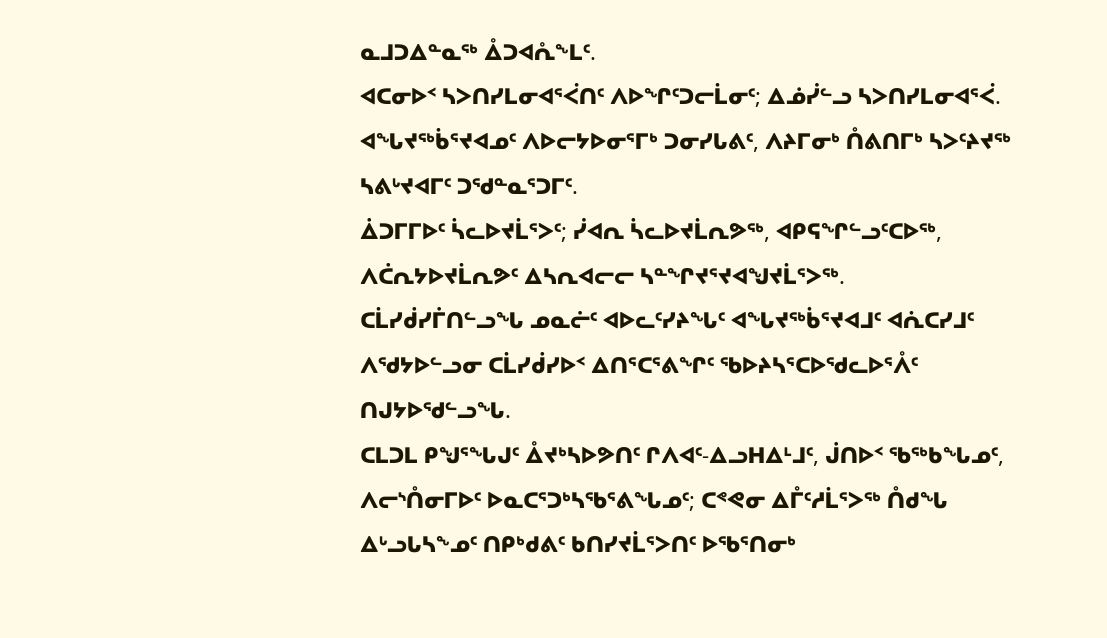ᓇᒧᑐᐃᓐᓇᖅ ᐂᑐᐊᕅᖕᒪᑦ.
ᐊᑕᓂᐅᑉ ᓴᐳᑎᓯᒪᓂᐊᕐᐹᑎᑦ ᐱᐅᖏᑦᑐᓕᒫᓂᑦ; ᐃᓅᓰᓪᓗ ᓴᐳᑎᓯᒪᓂᐊᕐᐹ.
ᐊᖓᔪᖅᑳᕐᔪᐊᓄᑦ ᐱᐅᓕᔭᐅᓂᕐᒥᒃ ᑐᓂᓯᒐᕕᑦ, ᐱᔨᒥᓂᒃ ᑍᕕᑎᒥᒃ ᓴᐳᑦᔨᔪᖅ ᓴᕕᒡᔪᐊᒥᑦ ᑐᖁᓐᓇᕐᑐᒥᑦ.
ᐄᑐᒥᒥᐅᑦ ᓵᓚᐅᔪᒫᕐᐳᑦ; ᓰᐊᕆ ᓵᓚᐅᔪᒫᕆᕗᖅ, ᐊᑭᕋᖏᓪᓗᑦᑕᐅᖅ, ᐱᑖᕆᔭᐅᔪᒫᕆᕗᑦ ᐃᓴᕆᐊᓕᓕ ᓴᓐᖏᔪᕐᔪᐊᖑᔪᒫᕐᐳᖅ.
ᑕᒫᓯᑰᓯᒦᑎᓪᓗᖓ ᓄᓇᓖᑦ ᐊᐅᓚᑦᓯᔨᖓᑦ ᐊᖓᔪᖅᑳᕐᔪᐊᒧᑦ ᐊᕇᑕᓯᒧᑦ ᐱᖁᔭᐅᓪᓗᓂ ᑕᒫᓯᑰᓯᐅᑉ ᐃᑎᕐᑕᕐᕕᖏᑦ ᖃᐅᔨᓴᕐᑕᐅᖁᓚᐅᕐᐰᑦ ᑎᒍᔭᐅᖁᓪᓗᖓ.
ᑕᒪᑐᒪ ᑭᖑᕐᖓᒍᑦ ᐂᔪᒃᓴᐅᕗᑎᑦ ᒋᐱᐊᑦ-ᐃᓗᕼᐃᒻᒧᑦ, ᒎᑎᐅᑉ ᖃᖅᑲᖓᓄᑦ, ᐱᓕᔅᑍᓂᒥᐅᑦ ᐅᓇᑕᕐᑐᒃᓴᖃᕐᕕᖓᓄᑦ; ᑕᕝᕙᓂ ᐃᒤᑦᓱᒫᕐᐳᖅ ᑍᑯᖓ ᐃᒡᓗᒐᓴᖕᓄᑦ ᑎᑭᒃᑯᕕᑦ ᑲᑎᓯᔪᒫᕐᐳᑎᑦ ᐅᖃᕐᑎᓂᒃ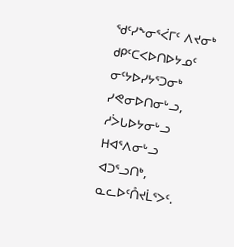ᖁᑦᓯᖕᓂᕐᐹᒥᑦ ᐱᔪᓂᒃ ᑯᑭᑦᑕᐸᐅᑎᐅᔭᓄᑦ ᓂᑦᔭᐅᓯᔭᕐᑐᓂᒃ ᓯᕙᓂᐅᑎᓂᒡᓗ, ᓱᐴᒐᐅᔭᓂᒡᓗ ᕼᐊᕐᐱᓂᒡᓗ ᐊᑐᕐᓗᑎᒃ, ᓇᓚᐅᑦᑍᔪᒫᕐᐳᑦ.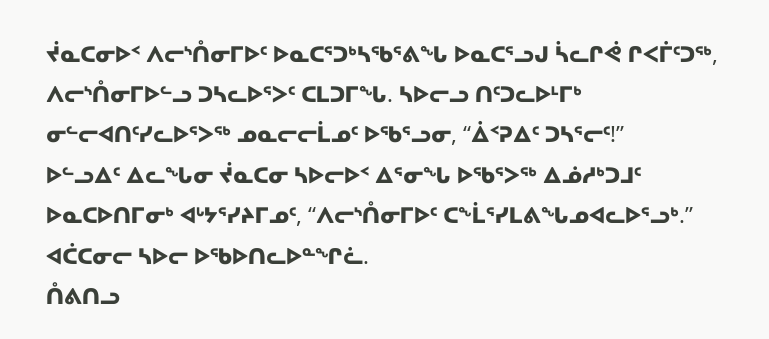ᔫᓇᑕᓂᐅᑉ ᐱᓕᔅᑍᓂᒥᐅᑦ ᐅᓇᑕᕐᑐᒃᓴᖃᕐᕕᖓ ᐅᓇᑕᕐᓗᒍ ᓵᓚᒋᕚ ᒋᐸᒦᑦᑐᖅ, ᐱᓕᔅᑍᓂᒥᐅᓪᓗ ᑐᓴᓚᐅᕐᐳᑦ ᑕᒪᑐᒥᖓ. ᓴᐅᓕᓗ ᑎᑦᑐᓚᐅᒻᒥᒃ ᓂᓪᓕᐊᑎᑦᓯᓚᐅᕐᐳᖅ ᓄᓇᓕᓕᒫᓄᑦ ᐅᖃᕐᓗᓂ, “ᐄᑉᕈᐃᑦ ᑐᓴᕐᓕᑦ!”
ᐅᓪᓗᐃᑦ ᐃᓚᖓᓂ ᔫᓇᑕᓂ ᓴᐅᓕᐅᑉ ᐃᕐᓂᖓ ᐅᖃᕐᐳᖅ ᐃᓅᓱᒃᑐᒧᑦ ᐅᓇᑕᐅᑎᒥᓂᒃ ᐊᒡᔭᕐᓯᔨᒥᓄᑦ, “ᐱᓕᔅᑍᓂᒥᐅᑦ ᑕᖕᒫᕐᓯᒪᕕᖓᓄᐊᓚᐅᕐᓗᒃ.” ᐊᑖᑕᓂᓕ ᓴᐅᓕ ᐅᖃᐅᑎᓚᐅᓐᖏᓛ.
ᑍᕕᑎᓗ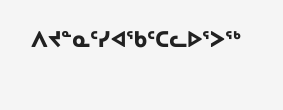ᐱᔪᓐᓇᑦᓯᐊᖃᑦᑕᓚᐅᕐᐳᖅ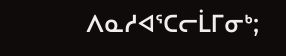ᐱᓇᓱᐊᕐᑕᓕᒫᒥᓂᒃ;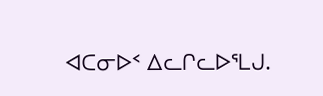ᐊᑕᓂᐅᑉ ᐃᓚᒋᓚᐅᕐᒪᒍ.